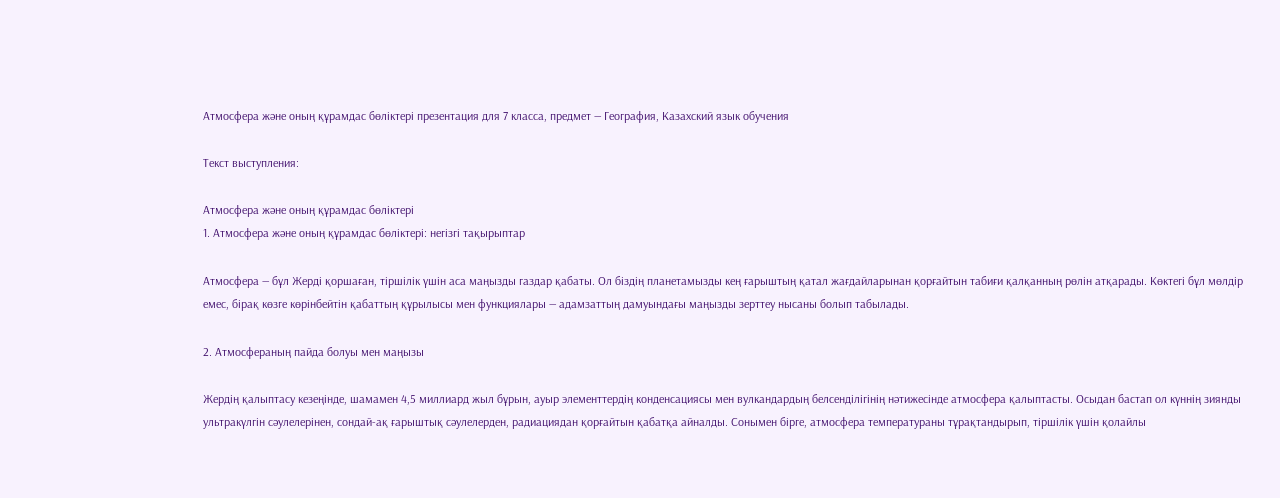Атмосфера және оның құрамдас бөліктері презентация для 7 класса, предмет — География, Казахский язык обучения

Текст выступления:

Атмосфера және оның құрамдас бөліктері
1. Атмосфера және оның құрамдас бөліктері: негізгі тақырыптар

Атмосфера — бұл Жерді қоршаған, тіршілік үшін аса маңызды газдар қабаты. Ол біздің планетамызды кең ғарыштың қатал жағдайларынан қорғайтын табиғи қалқанның рөлін атқарады. Көктегі бұл мөлдір емес, бірақ көзге көрінбейтін қабаттың құрылысы мен функциялары — адамзаттың дамуындағы маңызды зерттеу нысаны болып табылады.

2. Атмосфераның пайда болуы мен маңызы

Жердің қалыптасу кезеңінде, шамамен 4,5 миллиард жыл бұрын, ауыр элементтердің конденсациясы мен вулкандардың белсенділігінің нәтижесінде атмосфера қалыптасты. Осыдан бастап ол күннің зиянды ультракүлгін сәулелерінен, сондай-ақ ғарыштық сәулелерден, радиациядан қорғайтын қабатқа айналды. Сонымен бірге, атмосфера температураны тұрақтандырып, тіршілік үшін қолайлы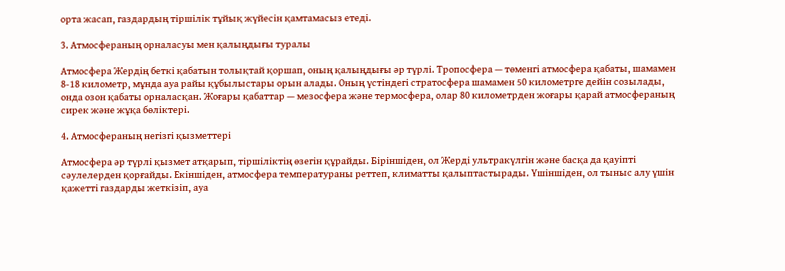орта жасап, газдардың тіршілік тұйық жүйесін қамтамасыз етеді.

3. Атмосфераның орналасуы мен қалыңдығы туралы

Атмосфера Жердің беткі қабатын толықтай қоршап, оның қалыңдығы әр түрлі. Тропосфера — төменгі атмосфера қабаты, шамамен 8-18 километр, мұнда ауа райы құбылыстары орын алады. Оның үстіндегі стратосфера шамамен 50 километрге дейін созылады, онда озон қабаты орналасқан. Жоғары қабаттар — мезосфера және термосфера, олар 80 километрден жоғары қарай атмосфераның сирек және жұқа бөліктері.

4. Атмосфераның негізгі қызметтері

Атмосфера әр түрлі қызмет атқарып, тіршіліктің өзегін құрайды. Біріншіден, ол Жерді ультракүлгін және басқа да қауіпті сәулелерден қорғайды. Екіншіден, атмосфера температураны реттеп, климатты қалыптастырады. Үшіншіден, ол тыныс алу үшін қажетті газдарды жеткізіп, ауа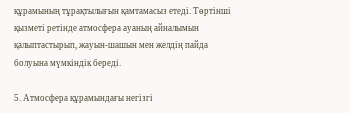құрамының тұрақтылығын қамтамасыз етеді. Төртінші қызметі ретінде атмосфера ауаның айналымын қалыптастырып, жауын-шашын мен желдің пайда болуына мүмкіндік береді.

5. Атмосфера құрамындағы негізгі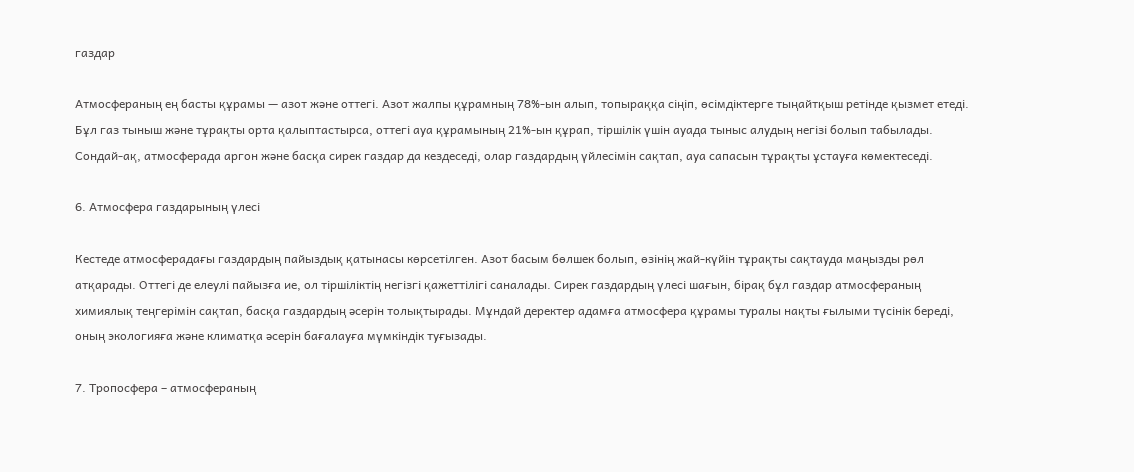газдар

Атмосфераның ең басты құрамы — азот және оттегі. Азот жалпы құрамның 78%-ын алып, топыраққа сіңіп, өсімдіктерге тыңайтқыш ретінде қызмет етеді. Бұл газ тыныш және тұрақты орта қалыптастырса, оттегі ауа құрамының 21%-ын құрап, тіршілік үшін ауада тыныс алудың негізі болып табылады. Сондай-ақ, атмосферада аргон және басқа сирек газдар да кездеседі, олар газдардың үйлесімін сақтап, ауа сапасын тұрақты ұстауға көмектеседі.

6. Атмосфера газдарының үлесі

Кестеде атмосферадағы газдардың пайыздық қатынасы көрсетілген. Азот басым бөлшек болып, өзінің жай-күйін тұрақты сақтауда маңызды рөл атқарады. Оттегі де елеулі пайызға ие, ол тіршіліктің негізгі қажеттілігі саналады. Сирек газдардың үлесі шағын, бірақ бұл газдар атмосфераның химиялық теңгерімін сақтап, басқа газдардың әсерін толықтырады. Мұндай деректер адамға атмосфера құрамы туралы нақты ғылыми түсінік береді, оның экологияға және климатқа әсерін бағалауға мүмкіндік туғызады.

7. Тропосфера – атмосфераның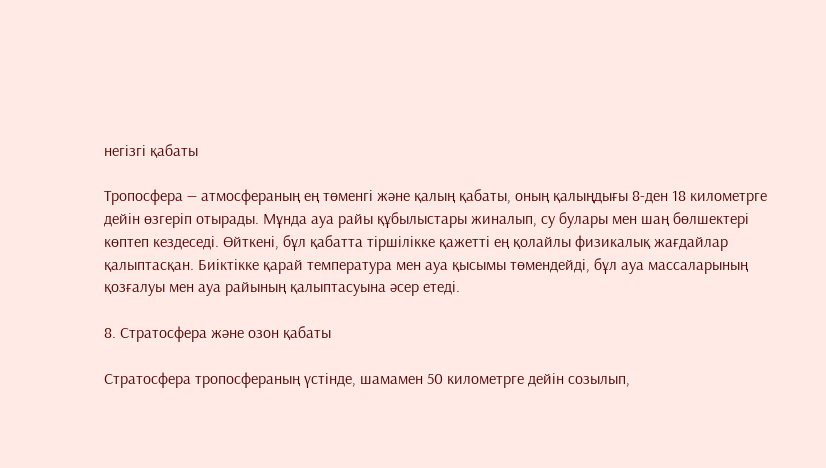негізгі қабаты

Тропосфера — атмосфераның ең төменгі және қалың қабаты, оның қалыңдығы 8-ден 18 километрге дейін өзгеріп отырады. Мұнда ауа райы құбылыстары жиналып, су булары мен шаң бөлшектері көптеп кездеседі. Өйткені, бұл қабатта тіршілікке қажетті ең қолайлы физикалық жағдайлар қалыптасқан. Биіктікке қарай температура мен ауа қысымы төмендейді, бұл ауа массаларының қозғалуы мен ауа райының қалыптасуына әсер етеді.

8. Стратосфера және озон қабаты

Стратосфера тропосфераның үстінде, шамамен 50 километрге дейін созылып,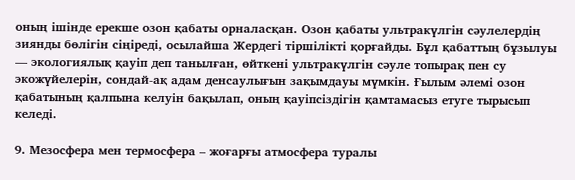оның ішінде ерекше озон қабаты орналасқан. Озон қабаты ультракүлгін сәулелердің зиянды бөлігін сіңіреді, осылайша Жердегі тіршілікті қорғайды. Бұл қабаттың бұзылуы — экологиялық қауіп деп танылған, өйткені ультракүлгін сәуле топырақ пен су экожүйелерін, сондай-ақ адам денсаулығын зақымдауы мүмкін. Ғылым әлемі озон қабатының қалпына келуін бақылап, оның қауіпсіздігін қамтамасыз етуге тырысып келеді.

9. Мезосфера мен термосфера – жоғарғы атмосфера туралы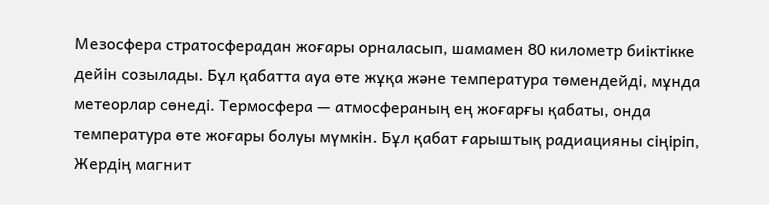Мезосфера стратосферадан жоғары орналасып, шамамен 80 километр биіктікке дейін созылады. Бұл қабатта ауа өте жұқа және температура төмендейді, мұнда метеорлар сөнеді. Термосфера — атмосфераның ең жоғарғы қабаты, онда температура өте жоғары болуы мүмкін. Бұл қабат ғарыштық радиацияны сіңіріп, Жердің магнит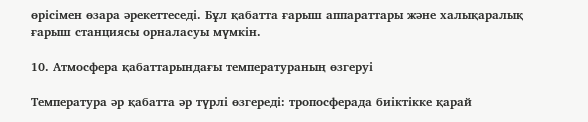өрісімен өзара әрекеттеседі. Бұл қабатта ғарыш аппараттары және халықаралық ғарыш станциясы орналасуы мүмкін.

10. Атмосфера қабаттарындағы температураның өзгеруі

Температура әр қабатта әр түрлі өзгереді: тропосферада биіктікке қарай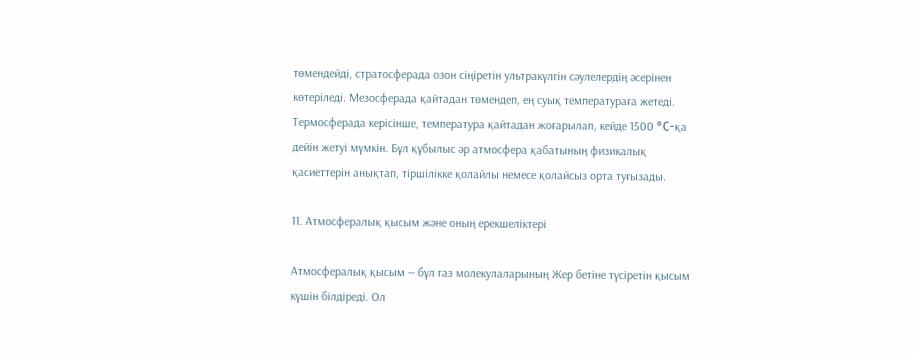төмендейді, стратосферада озон сіңіретін ультракүлгін сәулелердің әсерінен көтеріледі. Мезосферада қайтадан төмендеп, ең суық температураға жетеді. Термосферада керісінше, температура қайтадан жоғарылап, кейде 1500 °C-қа дейін жетуі мүмкін. Бұл құбылыс әр атмосфера қабатының физикалық қасиеттерін анықтап, тіршілікке қолайлы немесе қолайсыз орта туғызады.

11. Атмосфералық қысым және оның ерекшеліктері

Атмосфералық қысым — бұл газ молекулаларының Жер бетіне түсіретін қысым күшін білдіреді. Ол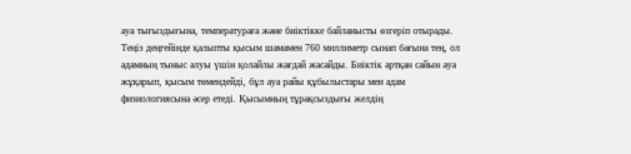ауа тығыздығына, температураға және биіктікке байланысты өзгеріп отырады. Теңіз деңгейінде қалыпты қысым шамамен 760 миллиметр сынап бағына тең, ол адамның тыныс алуы үшін қолайлы жағдай жасайды. Биіктік артқан сайын ауа жұқарып, қысым төмендейді, бұл ауа райы құбылыстары мен адам физиологиясына әсер етеді. Қысымның тұрақсыздығы желдің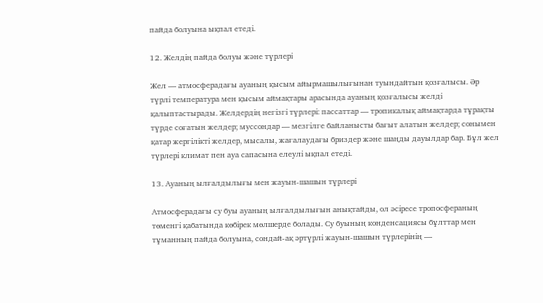пайда болуына ықпал етеді.

12. Желдің пайда болуы және түрлері

Жел — атмосферадағы ауаның қысым айырмашылығынан туындайтын қозғалысы. Әр түрлі температура мен қысым аймақтары арасында ауаның қозғалысы желді қалыптастырады. Желдердің негізгі түрлері: пассаттар — тропикалық аймақтарда тұрақты түрде соғатын желдер; муссондар — мезгілге байланысты бағыт алатын желдер; сонымен қатар жергілікті желдер, мысалы, жағалаудағы бриздер және шаңды дауылдар бар. Бұл жел түрлері климат пен ауа сапасына елеулі ықпал етеді.

13. Ауаның ылғалдылығы мен жауын-шашын түрлері

Атмосферадағы су буы ауаның ылғалдылығын анықтайды, ол әсіресе тропосфераның төменгі қабатында көбірек мөлшерде болады. Су буының конденсациясы бұлттар мен тұманның пайда болуына, сондай-ақ әртүрлі жауын-шашын түрлерінің —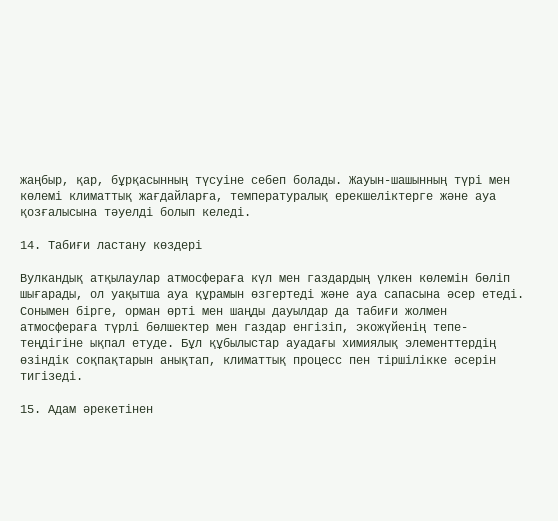жаңбыр, қар, бұрқасынның түсуіне себеп болады. Жауын-шашынның түрі мен көлемі климаттық жағдайларға, температуралық ерекшеліктерге және ауа қозғалысына тәуелді болып келеді.

14. Табиғи ластану көздері

Вулкандық атқылаулар атмосфераға күл мен газдардың үлкен көлемін бөліп шығарады, ол уақытша ауа құрамын өзгертеді және ауа сапасына әсер етеді. Сонымен бірге, орман өрті мен шаңды дауылдар да табиғи жолмен атмосфераға түрлі бөлшектер мен газдар енгізіп, экожүйенің тепе-теңдігіне ықпал етуде. Бұл құбылыстар ауадағы химиялық элементтердің өзіндік соқпақтарын анықтап, климаттық процесс пен тіршілікке әсерін тигізеді.

15. Адам әрекетінен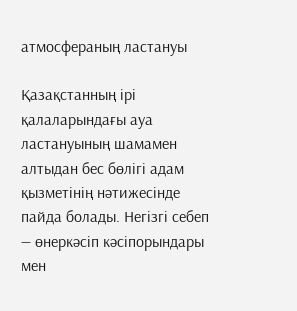атмосфераның ластануы

Қазақстанның ірі қалаларындағы ауа ластануының шамамен алтыдан бес бөлігі адам қызметінің нәтижесінде пайда болады. Негізгі себеп — өнеркәсіп кәсіпорындары мен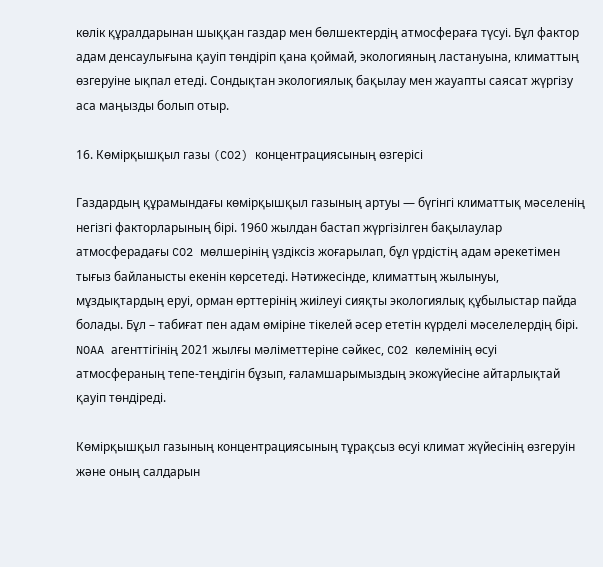көлік құралдарынан шыққан газдар мен бөлшектердің атмосфераға түсуі. Бұл фактор адам денсаулығына қауіп төндіріп қана қоймай, экологияның ластануына, климаттың өзгеруіне ықпал етеді. Сондықтан экологиялық бақылау мен жауапты саясат жүргізу аса маңызды болып отыр.

16. Көмірқышқыл газы (CO2) концентрациясының өзгерісі

Газдардың құрамындағы көмірқышқыл газының артуы — бүгінгі климаттық мәселенің негізгі факторларының бірі. 1960 жылдан бастап жүргізілген бақылаулар атмосферадағы CO2 мөлшерінің үздіксіз жоғарылап, бұл үрдістің адам әрекетімен тығыз байланысты екенін көрсетеді. Нәтижесінде, климаттың жылынуы, мұздықтардың еруі, орман өрттерінің жиілеуі сияқты экологиялық құбылыстар пайда болады. Бұл – табиғат пен адам өміріне тікелей әсер ететін күрделі мәселелердің бірі. NOAA агенттігінің 2021 жылғы мәліметтеріне сәйкес, CO2 көлемінің өсуі атмосфераның тепе-теңдігін бұзып, ғаламшарымыздың экожүйесіне айтарлықтай қауіп төндіреді.

Көмірқышқыл газының концентрациясының тұрақсыз өсуі климат жүйесінің өзгеруін және оның салдарын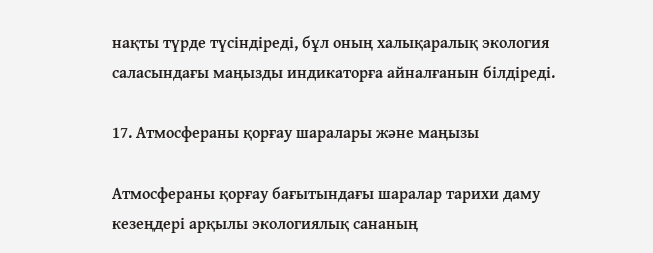нақты түрде түсіндіреді, бұл оның халықаралық экология саласындағы маңызды индикаторға айналғанын білдіреді.

17. Атмосфераны қорғау шаралары және маңызы

Атмосфераны қорғау бағытындағы шаралар тарихи даму кезеңдері арқылы экологиялық сананың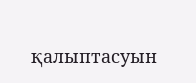қалыптасуын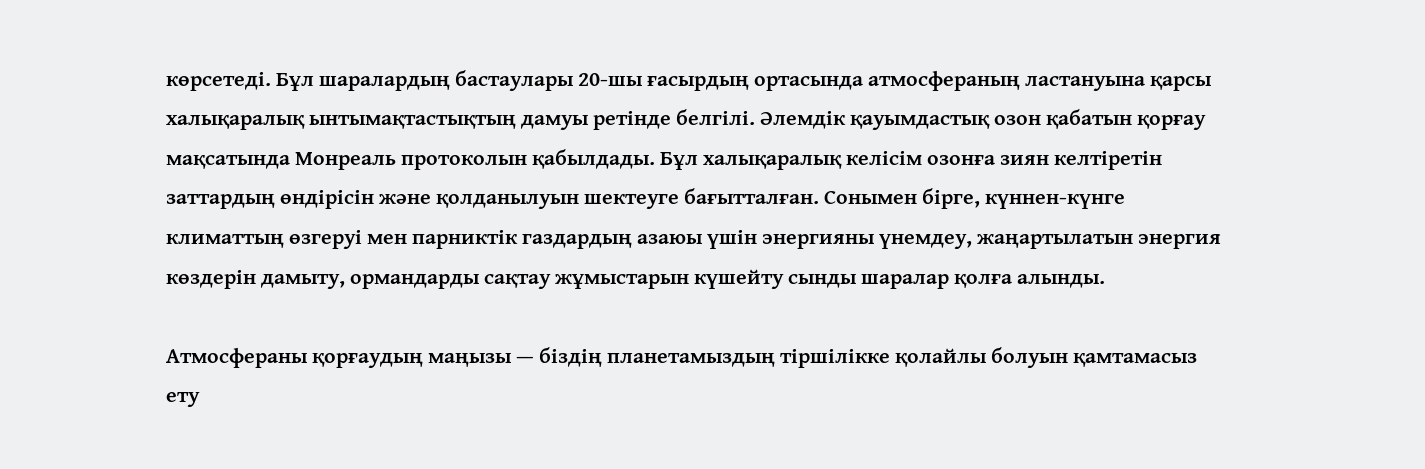көрсетеді. Бұл шаралардың бастаулары 20-шы ғасырдың ортасында атмосфераның ластануына қарсы халықаралық ынтымақтастықтың дамуы ретінде белгілі. Әлемдік қауымдастық озон қабатын қорғау мақсатында Монреаль протоколын қабылдады. Бұл халықаралық келісім озонға зиян келтіретін заттардың өндірісін және қолданылуын шектеуге бағытталған. Сонымен бірге, күннен-күнге климаттың өзгеруі мен парниктік газдардың азаюы үшін энергияны үнемдеу, жаңартылатын энергия көздерін дамыту, ормандарды сақтау жұмыстарын күшейту сынды шаралар қолға алынды.

Атмосфераны қорғаудың маңызы — біздің планетамыздың тіршілікке қолайлы болуын қамтамасыз ету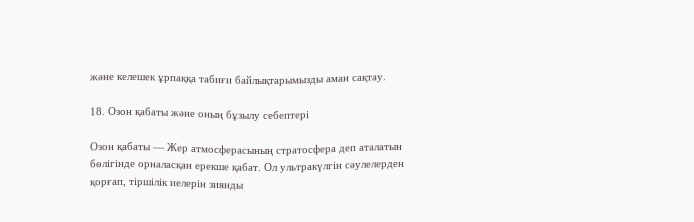және келешек ұрпаққа табиғи байлықтарымызды аман сақтау.

18. Озон қабаты және оның бұзылу себептері

Озон қабаты — Жер атмосферасының стратосфера деп аталатын бөлігінде орналасқан ерекше қабат. Ол ультракүлгін сәулелерден қорғап, тіршілік иелерін зиянды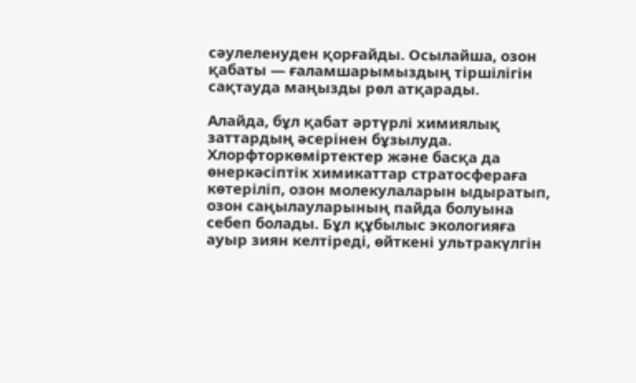сәулеленуден қорғайды. Осылайша, озон қабаты — ғаламшарымыздың тіршілігін сақтауда маңызды рөл атқарады.

Алайда, бұл қабат әртүрлі химиялық заттардың әсерінен бұзылуда. Хлорфторкөміртектер және басқа да өнеркәсіптік химикаттар стратосфераға көтеріліп, озон молекулаларын ыдыратып, озон саңылауларының пайда болуына себеп болады. Бұл құбылыс экологияға ауыр зиян келтіреді, өйткені ультракүлгін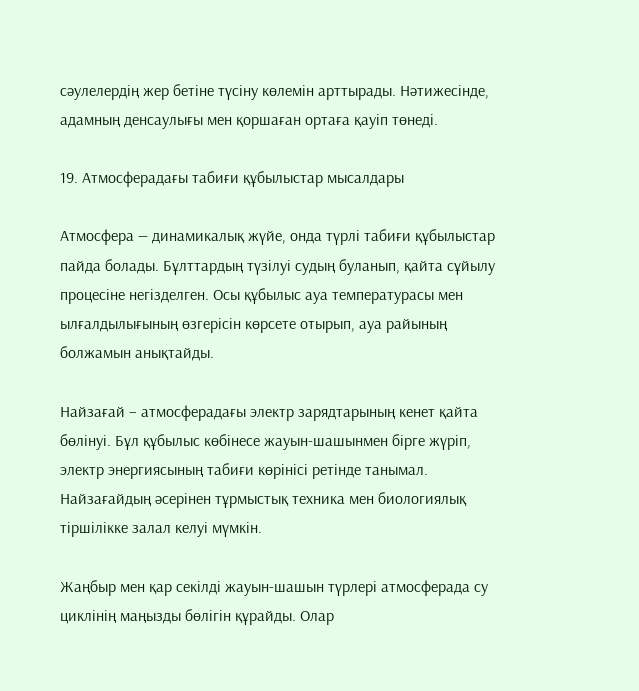сәулелердің жер бетіне түсіну көлемін арттырады. Нәтижесінде, адамның денсаулығы мен қоршаған ортаға қауіп төнеді.

19. Атмосферадағы табиғи құбылыстар мысалдары

Атмосфера — динамикалық жүйе, онда түрлі табиғи құбылыстар пайда болады. Бұлттардың түзілуі судың буланып, қайта сұйылу процесіне негізделген. Осы құбылыс ауа температурасы мен ылғалдылығының өзгерісін көрсете отырып, ауа райының болжамын анықтайды.

Найзағай – атмосферадағы электр зарядтарының кенет қайта бөлінуі. Бұл құбылыс көбінесе жауын-шашынмен бірге жүріп, электр энергиясының табиғи көрінісі ретінде танымал. Найзағайдың әсерінен тұрмыстық техника мен биологиялық тіршілікке залал келуі мүмкін.

Жаңбыр мен қар секілді жауын-шашын түрлері атмосферада су циклінің маңызды бөлігін құрайды. Олар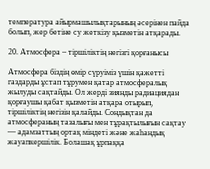температура айырмашылықтарының әсерінен пайда болып, жер бетіне су жеткізу қызметін атқарады.

20. Атмосфера – тіршіліктің негізгі қорғанысы

Атмосфера біздің өмір сүруіміз үшін қажетті газдарды ұстап тұрумен қатар атмосфералық жылуды сақтайды. Ол жерді зиянды радиациядан қорғаушы қабат қызметін атқара отырып, тіршіліктің негізін қалайды. Сондықтан да атмосфераның тазалығы мен тұрақтылығын сақтау — адамзаттың ортақ міндеті және жаһандық жауапкершілік. Болашақ ұрпаққа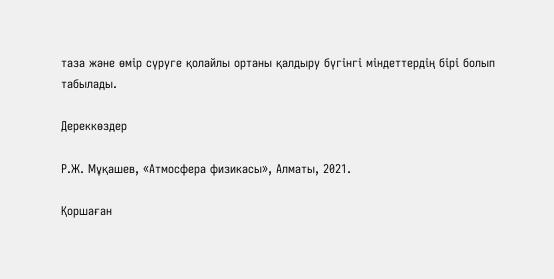таза және өмір сүруге қолайлы ортаны қалдыру бүгінгі міндеттердің бірі болып табылады.

Дереккөздер

Р.Ж. Мұқашев, «Атмосфера физикасы», Алматы, 2021.

Қоршаған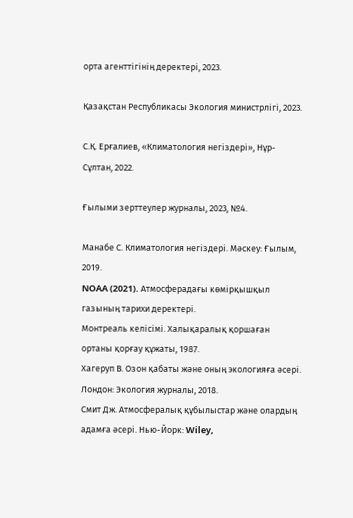орта агенттігінің деректері, 2023.

Қазақстан Республикасы Экология министрлігі, 2023.

С.Қ. Ерғалиев, «Климатология негіздері», Нұр-Сұлтан, 2022.

Ғылыми зерттеулер журналы, 2023, №4.

Манабе С. Климатология негіздері. Мәскеу: Ғылым, 2019.
NOAA (2021). Атмосферадағы көмірқышқыл газының тарихи деректері.
Монтреаль келісімі. Халықаралық қоршаған ортаны қорғау құжаты, 1987.
Хагеруп В. Озон қабаты және оның экологияға әсері. Лондон: Экология журналы, 2018.
Смит Дж. Атмосфералық құбылыстар және олардың адамға әсері. Нью-Йорк: Wiley,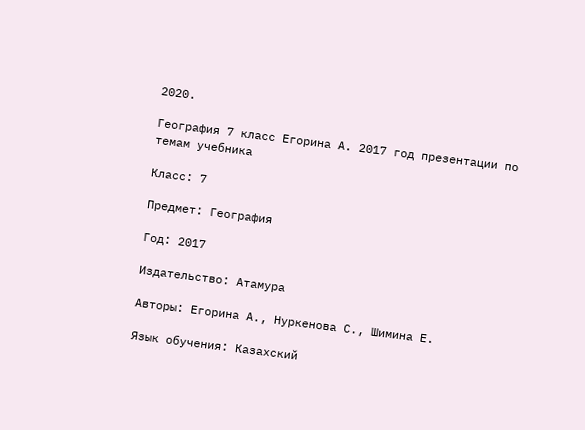2020.

География 7 класс Егорина А. 2017 год презентации по темам учебника

Класс: 7

Предмет: География

Год: 2017

Издательство: Атамура

Авторы: Егорина А., Нуркенова С., Шимина Е.

Язык обучения: Казахский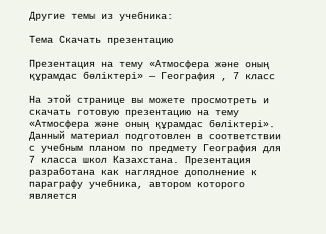Другие темы из учебника:

Тема Скачать презентацию

Презентация на тему «Атмосфера және оның құрамдас бөліктері» — География , 7 класс

На этой странице вы можете просмотреть и скачать готовую презентацию на тему «Атмосфера және оның құрамдас бөліктері». Данный материал подготовлен в соответствии с учебным планом по предмету География для 7 класса школ Казахстана. Презентация разработана как наглядное дополнение к параграфу учебника, автором которого является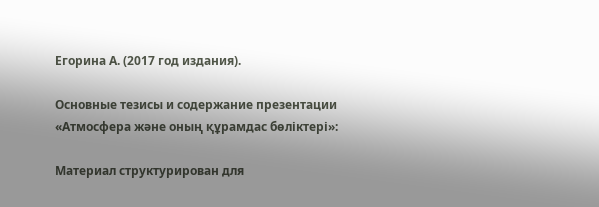Егорина А. (2017 год издания).

Основные тезисы и содержание презентации «Атмосфера және оның құрамдас бөліктері»:

Материал структурирован для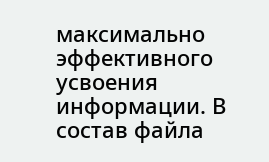максимально эффективного усвоения информации. В состав файла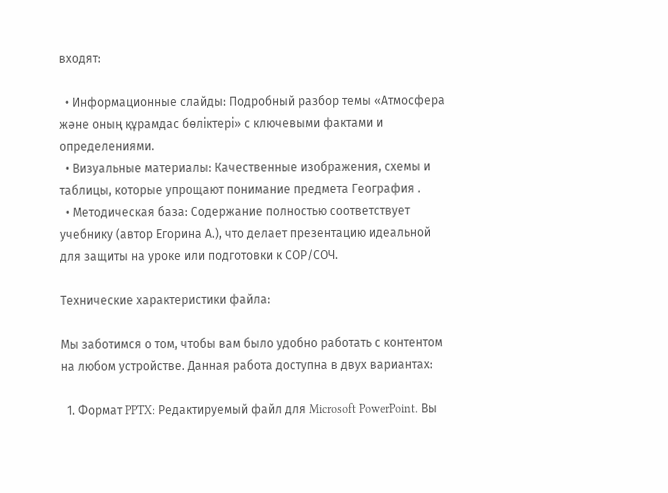входят:

  • Информационные слайды: Подробный разбор темы «Атмосфера және оның құрамдас бөліктері» с ключевыми фактами и определениями.
  • Визуальные материалы: Качественные изображения, схемы и таблицы, которые упрощают понимание предмета География .
  • Методическая база: Содержание полностью соответствует учебнику (автор Егорина А.), что делает презентацию идеальной для защиты на уроке или подготовки к СОР/СОЧ.

Технические характеристики файла:

Мы заботимся о том, чтобы вам было удобно работать с контентом на любом устройстве. Данная работа доступна в двух вариантах:

  1. Формат PPTX: Редактируемый файл для Microsoft PowerPoint. Вы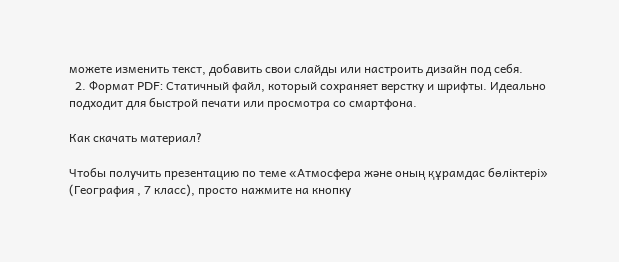можете изменить текст, добавить свои слайды или настроить дизайн под себя.
  2. Формат PDF: Статичный файл, который сохраняет верстку и шрифты. Идеально подходит для быстрой печати или просмотра со смартфона.

Как скачать материал?

Чтобы получить презентацию по теме «Атмосфера және оның құрамдас бөліктері» (География , 7 класс), просто нажмите на кнопку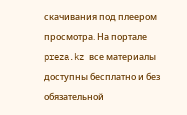скачивания под плеером просмотра. На портале preza.kz все материалы доступны бесплатно и без обязательной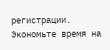регистрации. Экономьте время на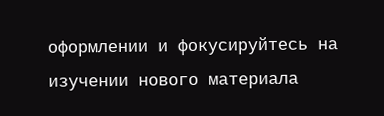оформлении и фокусируйтесь на изучении нового материала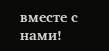вместе с нами!